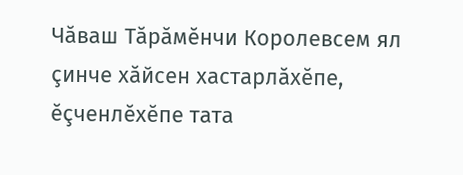Чăваш Тăрăмĕнчи Королевсем ял çинче хăйсен хастарлăхĕпе, ĕçченлĕхĕпе тата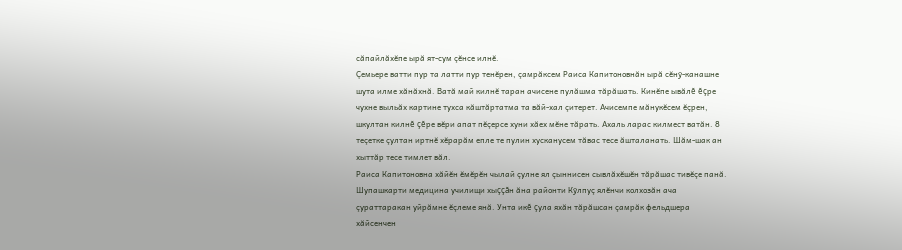сăпайлăхĕпе ырă ят-сум çĕнсе илнĕ.
Çемьере ватти пур та латти пур тенĕрен, çамрăксем Раиса Капитоновнăн ырă сĕнỹ-канашне шута илме хăнăхнă. Ватă май килнĕ таран ачисене пулăшма тăрăшать. Кинĕпе ывăлĕ ĕçре чухне выльăх картине тухса кăштăртатма та вăй-хал çитерет. Ачисемпе мăнукĕсем ĕçрен, шкултан килнĕ çĕре вĕри апат пĕçерсе хуни хăех мĕне тăрать. Ахаль ларас килмест ватăн. 8 теçетке çултан иртнĕ хĕрарăм епле те пулин хусканусем тăвас тесе ăшталанать. Шăм-шак ан хыттăр тесе тимлет вăл.
Раиса Капитоновна хăйĕн ĕмĕрĕн чылай çулне ял çыннисен сывлăхĕшĕн тăрăшас тивĕçе панă. Шупашкарти медицина училищи хыççăн ăна районти Кỹлпуç ялĕнчи колхозăн ача çураттаракан уйрăмне ĕçлеме янă. Унта икĕ çула яхăн тăрăшсан çамрăк фельдшера хăйсенчен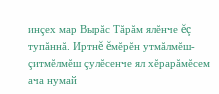инçех мар Вырăс Тăрăм ялĕнче ĕç тупăннă. Иртнĕ ĕмĕрĕн утмăлмĕш-çитмĕлмĕш çулĕсенче ял хĕрарăмĕсем ача нумай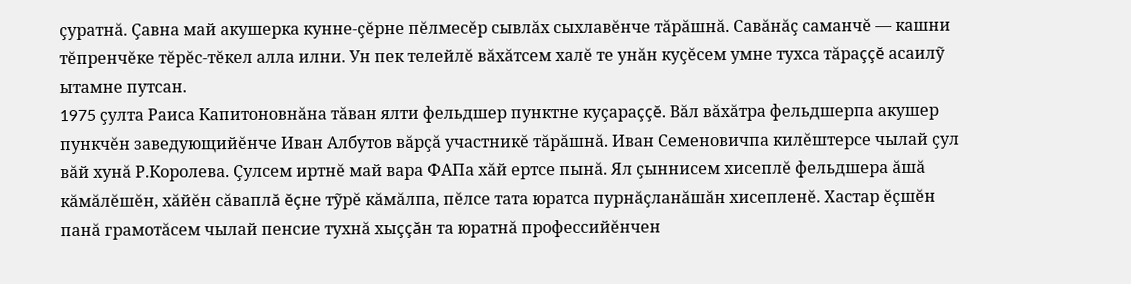çуратнă. Çавна май акушерка кунне-çĕрне пĕлмесĕр сывлăх сыхлавĕнче тăрăшнă. Савăнăç саманчĕ — кашни тĕпренчĕке тĕрĕс-тĕкел алла илни. Ун пек телейлĕ вăхăтсем халĕ те унăн куçĕсем умне тухса тăраççĕ асаилỹ ытамне путсан.
1975 çулта Раиса Капитоновнăна тăван ялти фельдшер пунктне куçараççĕ. Вăл вăхăтра фельдшерпа акушер пункчĕн заведующийĕнче Иван Албутов вăрçă участникĕ тăрăшнă. Иван Семеновичпа килĕштерсе чылай çул вăй хунă Р.Королева. Çулсем иртнĕ май вара ФАПа хăй ертсе пынă. Ял çыннисем хисеплĕ фельдшера ăшă кăмăлĕшĕн, хăйĕн сăваплă ĕçне тỹрĕ кăмăлпа, пĕлсе тата юратса пурнăçланăшăн хисепленĕ. Хастар ĕçшĕн панă грамотăсем чылай пенсие тухнă хыççăн та юратнă профессийĕнчен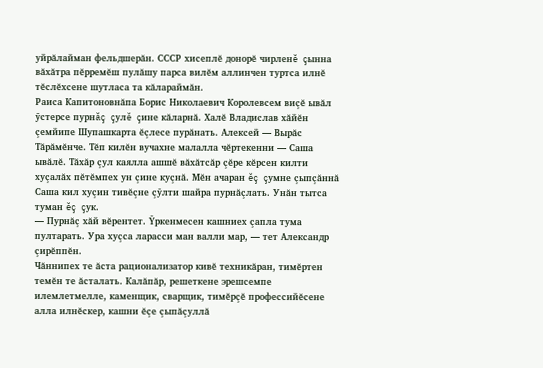уйрăлайман фельдшерăн. СССР хисеплĕ донорĕ чирленĕ çынна вăхăтра пĕрремĕш пулăшу парса вилĕм аллинчен туртса илнĕ тĕслĕхсене шутласа та кăлараймăн.
Раиса Капитоновнăпа Борис Николаевич Королевсем виçĕ ывăл ỹстерсе пурнăç çулĕ çине кăларнă. Халĕ Владислав хăйĕн çемйипе Шупашкарта ĕçлесе пурăнать. Алексей — Вырăс Тăрăмĕнче. Тĕп килĕн вучахне малалла чĕртекенни — Саша ывăлĕ. Тăхăр çул каялла ашшĕ вăхăтсăр çĕре кĕрсен килти хуçалăх пĕтĕмпех ун çине куçнă. Мĕн ачаран ĕç çумне çыпçăннă Саша кил хуçин тивĕçне çỹлти шайра пурнăçлать. Унăн тытса туман ĕç çук.
— Пурнăç хăй вĕрентет. Ỹркенмесен кашниех çапла тума пултарать. Ура хуçса ларасси ман валли мар, — тет Александр çирĕппĕн.
Чăннипех те ăста рационализатор кивĕ техникăран, тимĕртен темĕн те ăсталать. Калăпăр, решеткене эрешсемпе илемлетмелле, каменщик, сварщик, тимĕрçĕ профессийĕсене алла илнĕскер, кашни ĕçе çыпăçуллă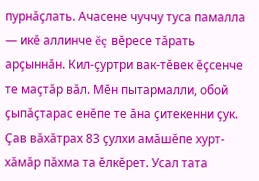пурнăçлать. Ачасене чуччу туса памалла — икĕ аллинче ĕç вĕресе тăрать арçыннăн. Кил-çуртри вак-тĕвек ĕçсенче те маçтăр вăл. Мĕн пытармалли, обой çыпăçтарас енĕпе те ăна çитекенни çук. Çав вăхăтрах 83 çулхи амăшĕпе хурт-хăмăр пăхма та ĕлкĕрет. Усал тата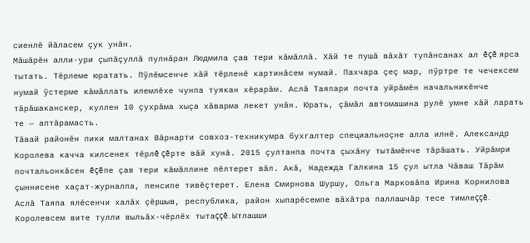сиенлĕ йăласем çук унăн.
Мăшăрĕн алли-ури çыпăçуллă пулнăран Людмила çав тери кăмăллă. Хăй те пушă вăхăт тупăнсанах ал ĕçĕ ярса тытать. Тĕрлеме юратать. Пỹлĕмсенче хăй тĕрленĕ картинăсем нумай. Пахчара çеç мар, пỹртре те чечексем нумай ỹстерме кăмăллать илемлĕхе чунпа туякан хĕрарăм. Аслă Таяпари почта уйрăмĕн начальникĕнче тăрăшаканскер, куллен 10 çухрăма хыçа хăварма лекет унăн. Юрать, çăмăл автомашина рулĕ умне хăй ларать те — аптăрамасть.
Тăвай районĕн пики малтанах Вăрнарти совхоз-техникумра бухгалтер специальноçне алла илнĕ. Александр Королева качча килсенех тĕрлĕ çĕрте вăй хунă. 2015 çултанпа почта çыхăну тытăмĕнче тăрăшать. Уйрăмри почтальонкăсен ĕçĕпе çав тери кăмăллине пĕлтерет вăл. Акă, Надежда Галкина 15 çул ытла Чăваш Тăрăм çыннисене хаçат-журналпа, пенсипе тивĕçтерет. Елена Смирнова Шуршу, Ольга Марковăпа Ирина Корнилова Аслă Таяпа ялĕсенчи халăх çĕршыв, республика, район хыпарĕсемпе вăхăтра паллашчăр тесе тимлеççĕ.
Королевсем вите тулли выльăх-чĕрлĕх тытаççĕ. Ытлашши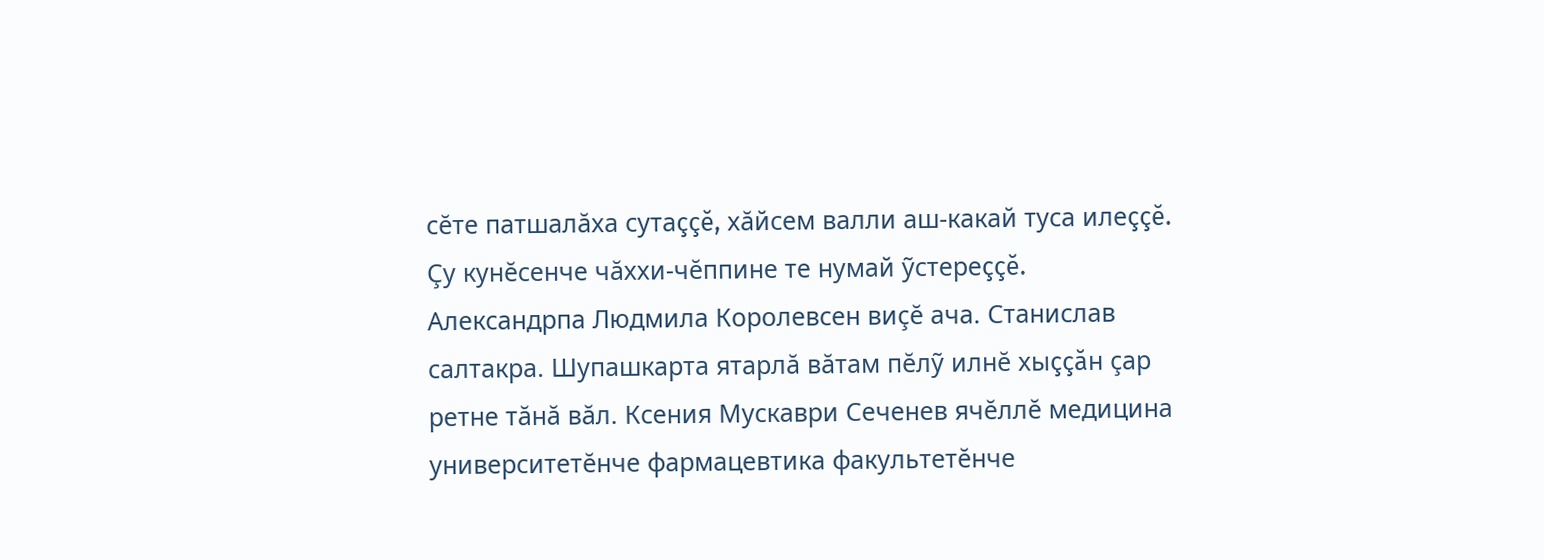сĕте патшалăха сутаççĕ, хăйсем валли аш-какай туса илеççĕ. Çу кунĕсенче чăххи-чĕппине те нумай ỹстереççĕ.
Александрпа Людмила Королевсен виçĕ ача. Станислав салтакра. Шупашкарта ятарлă вăтам пĕлỹ илнĕ хыççăн çар ретне тăнă вăл. Ксения Мускаври Сеченев ячĕллĕ медицина университетĕнче фармацевтика факультетĕнче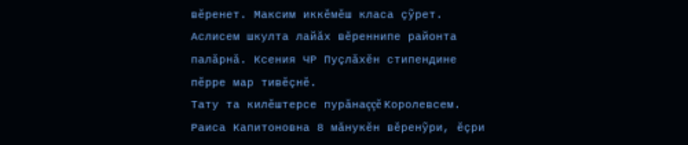вĕренет. Максим иккĕмĕш класа çỹрет. Аслисем шкулта лайăх вĕреннипе районта палăрнă. Ксения ЧР Пуçлăхĕн стипендине пĕрре мар тивĕçнĕ.
Тату та килĕштерсе пурăнаççĕ Королевсем. Раиса Капитоновна 8 мăнукĕн вĕренỹри, ĕçри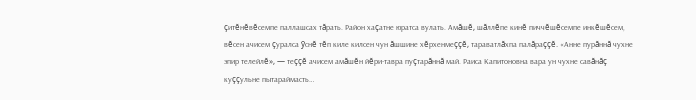çитĕнĕвĕсемпе паллашсах тăрать. Район хаçатне юратса вулать. Амăшĕ, шăллĕпе кинĕ пиччĕшĕсемпе инкĕшĕсем, вĕсен ачисем çуралса ỹснĕ тĕп киле килсен чун ăшшине хĕрхенмеççĕ, тараватлăхпа палăраççĕ. «Анне пурăннă чухне эпир телейлĕ», — теççĕ ачисем амăшĕн йĕри-тавра пуçтарăннă май. Раиса Капитоновна вара ун чухне савăнăç куççульне пытараймасть…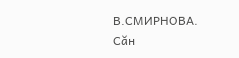В.СМИРНОВА.
Сăн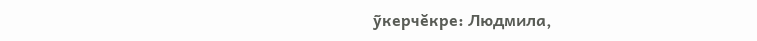ỹкерчĕкре: Людмила,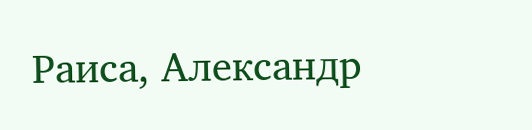Раиса, Александр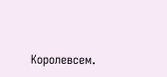Королевсем.